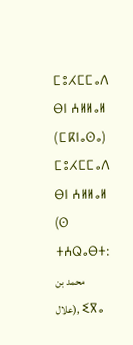ⵎⵓⵃⵎⵎⴰⴷ ⴱⵏ ⵄⵍⵍⴰⵍ (ⵎⴽⵏⴰⵙⴰ)
ⵎⵓⵃⵎⵎⴰⴷ ⴱⵏ ⵄⵍⵍⴰⵍ (ⵙ ⵜⵄⵕⴰⴱⵜ: محمد بن علال), ⵉⴳⴰ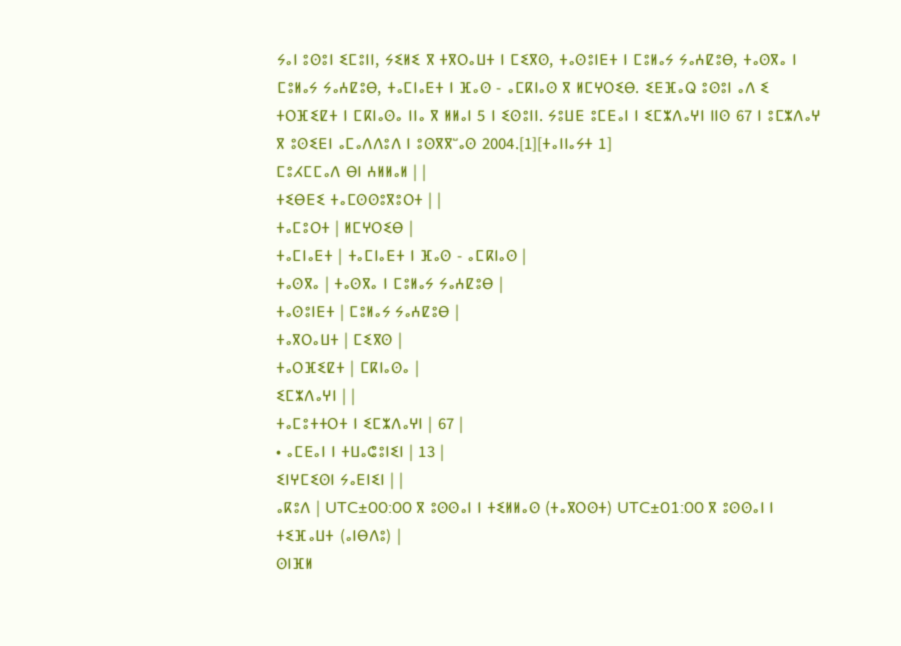ⵢⴰⵏ ⵓⵙⵓⵏ ⵉⵎⵓⵏⵏ, ⵢⵉⵍⵉ ⴳ ⵜⴳⵔⴰⵡⵜ ⵏ ⵎⵉⴳⵙ, ⵜⴰⵙⵓⵏⴹⵜ ⵏ ⵎⵓⵍⴰⵢ ⵢⴰⵄⵇⵓⴱ, ⵜⴰⵙⴳⴰ ⵏ ⵎⵓⵍⴰⵢ ⵢⴰⵄⵇⵓⴱ, ⵜⴰⵎⵏⴰⴹⵜ ⵏ ⴼⴰⵙ - ⴰⵎⴽⵏⴰⵙ ⴳ ⵍⵎⵖⵔⵉⴱ. ⵉⴹⴼⴰⵕ ⵓⵙⵓⵏ ⴰⴷ ⵉ ⵜⵔⴼⵉⵇⵜ ⵏ ⵎⴽⵏⴰⵙⴰ ⵏⵏⴰ ⴳ ⵍⵍⴰⵏ 5 ⵏ ⵉⵙⵓⵏⵏ. ⵢⵓⵡⴹ ⵓⵎⴹⴰⵏ ⵏ ⵉⵎⵣⴷⴰⵖⵏ ⵏⵏⵙ 67 ⵏ ⵓⵎⵣⴷⴰⵖ ⴳ ⵓⵙⵉⴹⵏ ⴰⵎⴰⴷⴷⵓⴷ ⵏ ⵓⵙⴳⴳⵯⴰⵙ 2004.[1][ⵜⴰⵏⵏⴰⵢⵜ 1]
ⵎⵓⵃⵎⵎⴰⴷ ⴱⵏ ⵄⵍⵍⴰⵍ | |
ⵜⵉⴱⴹⵉ ⵜⴰⵎⵙⵙⵓⴳⵓⵔⵜ | |
ⵜⴰⵎⵓⵔⵜ | ⵍⵎⵖⵔⵉⴱ |
ⵜⴰⵎⵏⴰⴹⵜ | ⵜⴰⵎⵏⴰⴹⵜ ⵏ ⴼⴰⵙ - ⴰⵎⴽⵏⴰⵙ |
ⵜⴰⵙⴳⴰ | ⵜⴰⵙⴳⴰ ⵏ ⵎⵓⵍⴰⵢ ⵢⴰⵄⵇⵓⴱ |
ⵜⴰⵙⵓⵏⴹⵜ | ⵎⵓⵍⴰⵢ ⵢⴰⵄⵇⵓⴱ |
ⵜⴰⴳⵔⴰⵡⵜ | ⵎⵉⴳⵙ |
ⵜⴰⵔⴼⵉⵇⵜ | ⵎⴽⵏⴰⵙⴰ |
ⵉⵎⵣⴷⴰⵖⵏ | |
ⵜⴰⵎⵓⵜⵜⵔⵜ ⵏ ⵉⵎⵣⴷⴰⵖⵏ | 67 |
• ⴰⵎⴹⴰⵏ ⵏ ⵜⵡⴰⵛⵓⵏⵉⵏ | 13 |
ⵉⵏⵖⵎⵉⵙⵏ ⵢⴰⴹⵏⵉⵏ | |
ⴰⴽⵓⴷ | UTC±00:00 ⴳ ⵓⵙⵙⴰⵏ ⵏ ⵜⵉⵍⵍⴰⵙ (ⵜⴰⴳⵔⵙⵜ) UTC±01:00 ⴳ ⵓⵙⵙⴰⵏ ⵏ ⵜⵉⴼⴰⵡⵜ (ⴰⵏⴱⴷⵓ) |
ⵙⵏⴼⵍ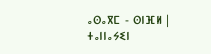ⴰⵙⴰⴳⵎ - ⵙⵏⴼⵍ |
ⵜⴰⵏⵏⴰⵢⵉⵏ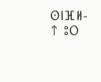ⵙⵏⴼⵍ- ↑ ⵓⵔ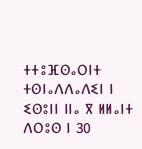ⵜⵜⵓⴼⵙⴰⵔⵏⵜ ⵜⵙⵏⴰⴷⴷⴰⴷⵉⵏ ⵏ ⵉⵙⵓⵏⵏ ⵏⵏⴰ ⴳ ⵍⵍⴰⵏⵜ ⴷⵔⵓⵙ ⵏ 30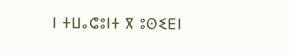ⵏ ⵜⵡⴰⵛⵓⵏⵜ ⴳ ⵓⵙⵉⴹⵏ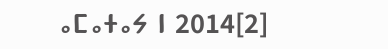ⴰⵎⴰⵜⴰⵢ ⵏ 2014[2]